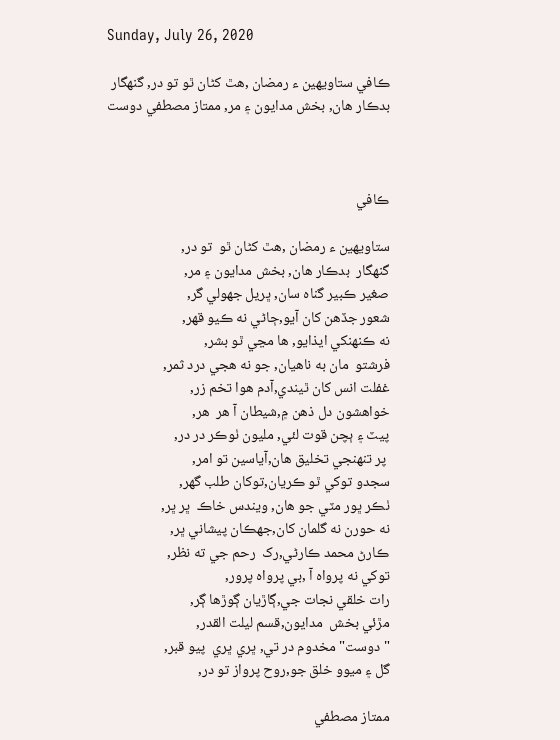Sunday, July 26, 2020

ڪافي ستاويهين ء رمضان ,هٿ کڻان ٿو تو در, گنهگار بدڪار هان, بخش مدايون ۽ مر, ممتاز مصطفي دوست



ڪافي

ستاويهين ء رمضان ,هٿ کڻان ٿو  تو در,
گنهگار  بدڪار هان, بخش مدايون ۽ مر,
صغير ڪبير گناه سان, ڀريل جهولي گر,
شعور جڏھن کان آيو,ڄاڻي نه ڪيو قهر,
نه ڪنهنکي ايذايو, ها مڃي ٿو بشر,
فرشتو  مان به ناهيان, جو نه هجي درد ثمر,
غفلت انس کان ٿيندي,آدم هوا تخم زر,
خواهشون دل ذهن ۾,شيطان آ هر  هر,
پيٽ ۽ ٻچن قوت لئي, مليون ٺوڪر در در,
 پر تنهنجي تخليق هان,آياسين تو امر,
سجدو توکي ٿو ڪريان,توکان طلب گهر,
ٺڪر ڀور مٽي جو هان, ويندس خاڪ  ڀر ڀر,
نه حورن نه گلمان کان,جهڪان پيشاني ڀر,
ڪارڻ محمد ڪارڻي,رک  رحم جي ته نظر,
توکي نه پرواه آ ,بي پرواه پرور,
رات خلقي نجات جي,ڳاڙيان ڳوڙھا ڳر,
مڙئي بخش  مدايون,قسم ليلت القدر,
" دوست" مخدوم در تي, ڀري ڀري  پيو قبر,
گل ۽ ميوو خلق جو,روح پرواز تو در,

ممتاز مصطفي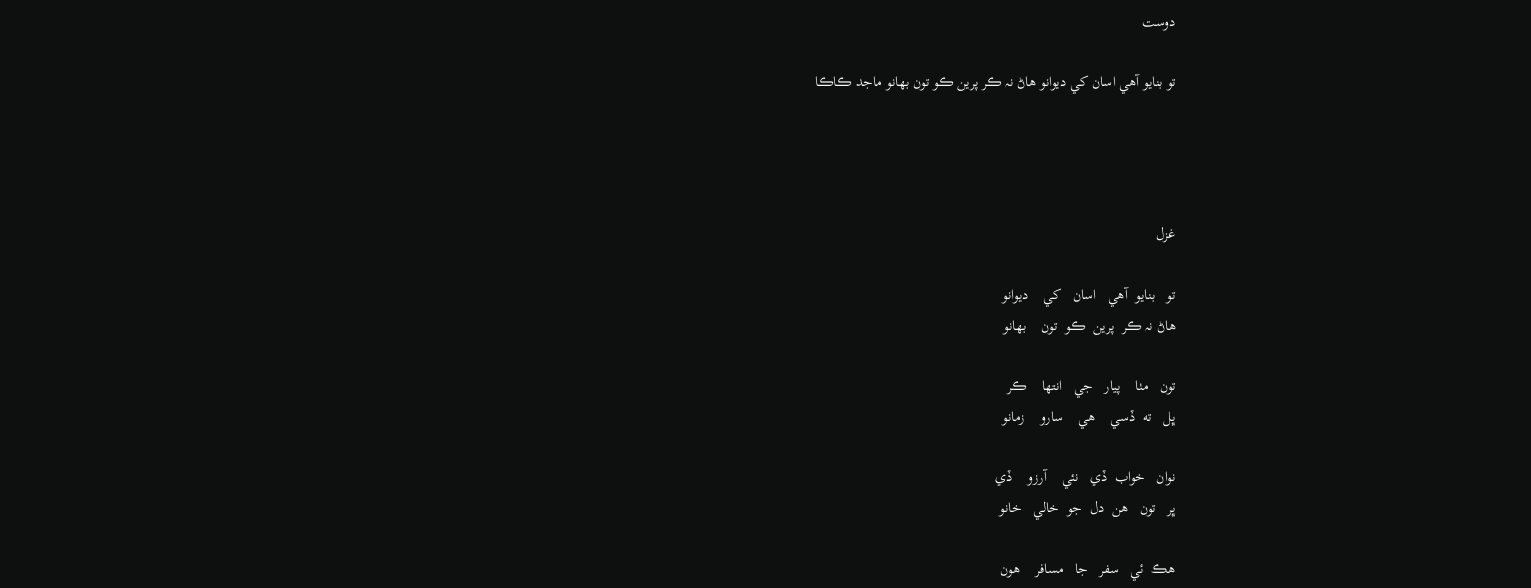دوست

تو بنایو آهي اسان کي دیوانو ھاڻ نہ ڪر پرين ڪو تون بھانو ماجد ڪاڪا




غزل

تو   بنایو  آهي   اسان   کي    دیوانو
ھاڻ نہ ڪر  پرين  ڪو  تون    بھانو

تون   مٺا    پيار   جي   انتھا    ڪر
ڀل   ته  ڏسي    ھي    سارو    زمانو

نوان   خواب  ڏي   نئي    آرزو    ڏي
ڀر   تون   ھن  دل  جو  خالي   خانو

ھڪ  ئي   سفر   جا   مسافر    ھون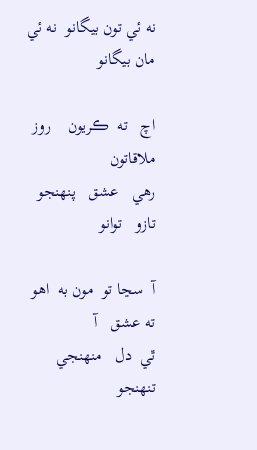نه ئي تون بيگانو  نه ئي مان بيگانو

اچ   ته  ڪريون    روز      ملاقاتون
رھي   عشق   پنھنجو    تازو   توانو

آ  سڃا تو  مون به  اھو ته عشق   آ
ٿي  دل   منھنجي   تنھنجو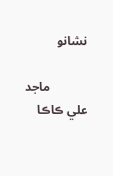نشانو

            ماجد علي ڪاڪا